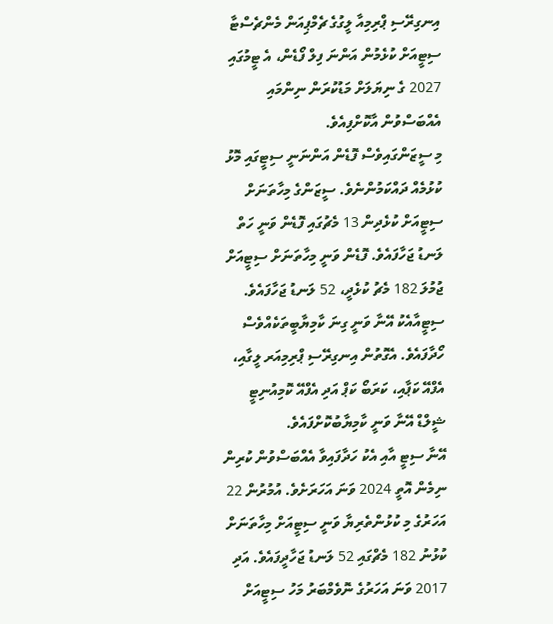އިނގިރޭސި ޕްރިމިއާ ލީގުގެ ޗެމްޕިއަން މެންޗެސްޓާ ސިޓީއަށް ކުޅެމުން އަންނަ ފިލް ފޯޑެން، އެ ޓީމުގައި 2027 ގެ ނިޔަލަށް މަޑުކުރަން ނިންމައި އެއްބަސްވުން އާކޮށްފިއެވެ.
މި ސީޒަންގައިވެސް ފޮޑެން އަންނަނީ ސިޓީގައި މޮޅު ކުޅުމެއް ދައްކަމުންނެވެ. ސީޒަންގެ މިހާތަނަށް ސިޓީއަށް ކުޅެދިން 13 މެޗުގައި ފޮޑެން ވަނީ ހަތް ލަނޑު ޖަހާފައެވެ. ފޮޑެން ވަނީ މިހާތަނަށް ސިޓީއަށް ޖުމުލަ 182 މެޗު ކުޅެދީ، 52 ލަނޑު ޖަހާފައެވެ. ސިޓީއާއެކު އޭނާ ވަނީ ގިނަ ކާމިޔާބީތަކެއްވެސް ހޯދާފައެވެ. އެގޮތުން އިނގިރޭސި ޕްރިމިއަރ ލީގާއި، އެފްއޭ ކަޕާއި، ކަރަބޯ ކަޕް އަދި އެފްއޭ ކޮމިއުނިޓީ ޝީލްޑް އޭނާ ވަނީ ކާމިޔާބުކޮށްފައެވެ.
އޭނާ ސިޓީ އާއި އެކު ހަދާފައިވާ އެއްބަސްވުން ކުރިން ނިމެން އޮތީ 2024 ވަނަ އަހަރަށެވެ. އުމުރުން 22 އަހަރުގެ މި ކުޅުންތެރިޔާ ވަނީ ސިޓީއަށް މިހާތަނަށް ކުޅުނު 182 މެޗްގައި 52 ލަނޑު ޖަހާދީފައެވެ. އަދި 2017 ވަނަ އަހަރުގެ ނޮވެމްބަރު މަހު ސިޓީއަށް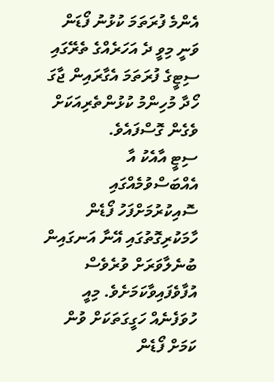އެންމެ ފުރަތަމަ ކުޅުނު ފޯޑަން ވަނީ މިވީ ދެ އަހަރެއްގެ ތެރޭގައި ސިޓީގެ ފުރަތަމަ އެގާރައިން ޖާގަ ހޯދާ މުހިންމު ކުޅުންތެރިއަކަށް ވެގެން ގޮސްފައެވެ.
ސިޓީ އާއެކު އާ އެއްބަސްވުމެއްގައި ސޮއިކުރުމަށްފަހު ފޯޑެން ހާމަކުރިގޮތުގައި އޭނާ އަނގައިން ބުނެލާވަރަށް ވުރެވެސް އުފާވެފައިވާކަމަށެވެ. މިއީ ހުވަފެނެއް ހަގީގަތަކަށް ވުން ކަމަށް ފޯޑެން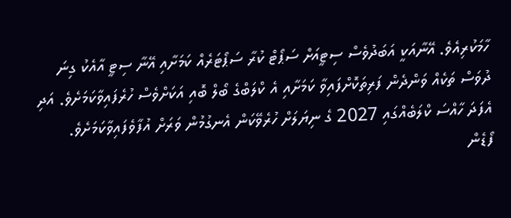ހާމަކުރިއެވެ. އޭނާއަކީ އަބަދުވެސް ސިޓީއަށް ސަޕޯޓް ކުރާ ސަޕޯޓަރެއް ކަމަށާއި އޭނާ ސިޓީ އާއެކު ގިނަ ދުވަސް ތަކެއް ވަންދެން ފަރިތަކޮށްފައިވާ ކަމަށާއި އެ ކްލަބްގެ ބޯލް ބޮއި އަކަށްވެސް ހުރެފައިވާކަމަށެވެ. އަދި އެފަދަ ހާއްސަ ކްލަބެއްގައި 2027 ގެ ނިޔަލަށް ހުރެވޭކަން އެނގުމުން ވަރަށް އުފާވެފައިވާކަމަށެވެ.
ފޯޑެން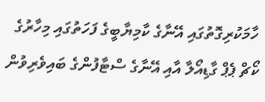ހާމަކުރިގޮތުގައި އޭނާގެ ކާމިޔާބީގެ ފަހަތުގައި މިހާރުގެ ކޯޗް ޕެޕް ގާޑިއޯލާ އާއި އޭނާގެ ސްޓާފުންގެ ބައިވެރިވުން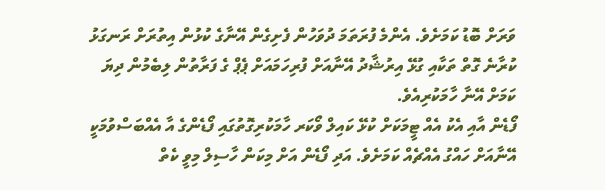ވަރަށް ބޮޑު ކަމަށެވެ. އެންމެ ފުރަތަމަ ދުވަހުން ފެށިގެން އޭނާގެ ކުޅުން އިތުރަށް ރަނގަޅު ކުރާނެ ގޮތް ތަކާއި ގުޅޭ އިރުޝާދު އޭނާއަށް ފުރިހަމައަށް ޕެޕް ގެ ފަރާތުން ލިބެމުން ދިޔަ ކަމަށް އޭނާ ހާމަކުރިއެވެ.
ފޯޑެން އާއި އެކު އެއް ޓީމަކަށް ކުޅޭ ކައިލް ވޯކަރ ހާމަކުރިގޮތުގައި ފޯޑެންގެ އާ އެއްބަސްވުމަކީ އޭނާއަށް ހައްގު އެއްޗެއް ކަމަށެވެ. އަދި ފޯޑެން އަށް މިކަން ހާސިލް މިވީ ކެތް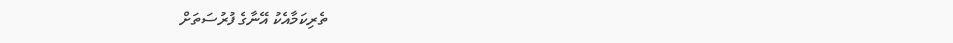ތެރިކަމާއެކު އޭނާގެ ފުރުސަތަށް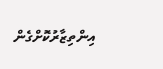އިންތިޒާރުކޮށްގެން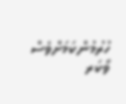ހުރުމުންކަމަށްވެސް ވޯކަރ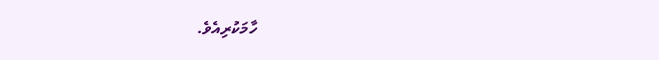ހާމަކުރިއެވެ.